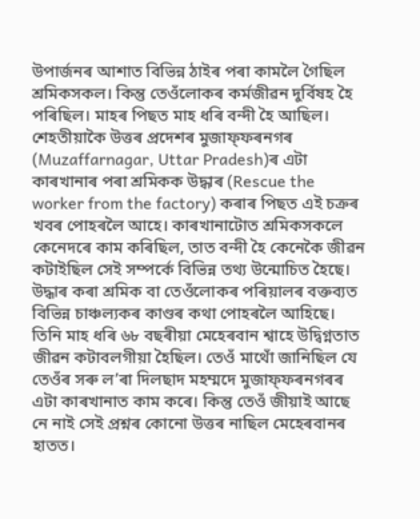উপাৰ্জনৰ আশাত বিভিন্ন ঠাইৰ পৰা কামলৈ গৈছিল শ্ৰমিকসকল। কিন্তু তেওঁলোকৰ কৰ্মজীৱন দুৰ্বিষহ হৈ পৰিছিল। মাহৰ পিছত মাহ ধৰি বন্দী হৈ আছিল। শেহতীয়াকৈ উত্তৰ প্ৰদেশৰ মুজাফ্ফৰনগৰ (Muzaffarnagar, Uttar Pradesh)ৰ এটা কাৰখানাৰ পৰা শ্ৰমিকক উদ্ধাৰ (Rescue the worker from the factory) কৰাৰ পিছত এই চক্ৰৰ খবৰ পোহৰলৈ আহে। কাৰখানাটোত শ্ৰমিকসকলে কেনেদৰে কাম কৰিছিল, তাত বন্দী হৈ কেনেকৈ জীৱন কটাইছিল সেই সম্পৰ্কে বিভিন্ন তথ্য উন্মোচিত হৈছে। উদ্ধাৰ কৰা শ্ৰমিক বা তেওঁলোকৰ পৰিয়ালৰ বক্তব্যত বিভিন্ন চাঞ্চল্যকৰ কাণ্ডৰ কথা পোহৰলৈ আহিছে।
তিনি মাহ ধৰি ৬৮ বছৰীয়া মেহেৰবান শ্বাহে উদ্বিগ্নতাত জীৱন কটাবলগীয়া হৈছিল। তেওঁ মাথোঁ জানিছিল যে তেওঁৰ সৰু ল’ৰা দিলছাদ মহম্মদে মুজাফ্ফৰনগৰৰ এটা কাৰখানাত কাম কৰে। কিন্তু তেওঁ জীয়াই আছে নে নাই সেই প্ৰশ্নৰ কোনো উত্তৰ নাছিল মেহেৰবানৰ হাতত।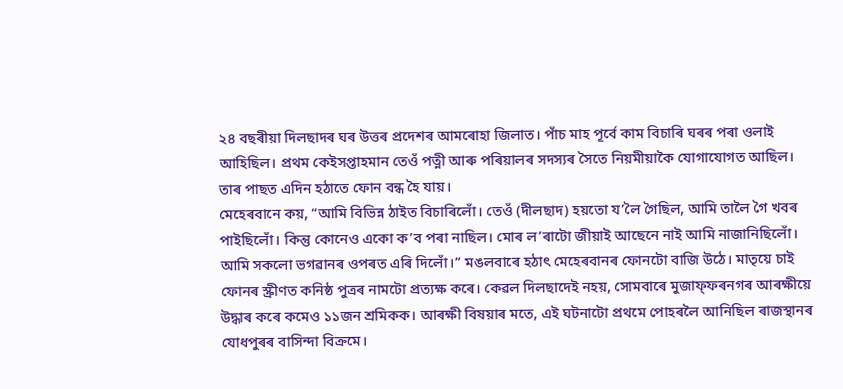২৪ বছৰীয়া দিলছাদৰ ঘৰ উত্তৰ প্ৰদেশৰ আমৰোহা জিলাত। পাঁচ মাহ পূৰ্বে কাম বিচাৰি ঘৰৰ পৰা ওলাই আহিছিল। প্ৰথম কেইসপ্তাহমান তেওঁ পত্নী আৰু পৰিয়ালৰ সদস্যৰ সৈতে নিয়মীয়াকৈ যোগাযোগত আছিল। তাৰ পাছত এদিন হঠাতে ফোন বন্ধ হৈ যায়।
মেহেৰবানে কয়, “আমি বিভিন্ন ঠাইত বিচাৰিলোঁ। তেওঁ (দীলছাদ) হয়তো য’লৈ গৈছিল, আমি তালৈ গৈ খবৰ পাইছিলোঁ। কিন্তু কোনেও একো ক’ব পৰা নাছিল। মোৰ ল’ৰাটো জীয়াই আছেনে নাই আমি নাজানিছিলোঁ। আমি সকলো ভগৱানৰ ওপৰত এৰি দিলোঁ।” মঙলবাৰে হঠাৎ মেহেৰবানৰ ফোনটো বাজি উঠে। মাতৃয়ে চাই ফোনৰ স্ক্ৰীণত কনিষ্ঠ পুত্ৰৰ নামটো প্ৰত্যক্ষ কৰে। কেৱল দিলছাদেই নহয়, সোমবাৰে মুজাফ্ফৰনগৰ আৰক্ষীয়ে উদ্ধাৰ কৰে কমেও ১১জন শ্ৰমিকক। আৰক্ষী বিষয়াৰ মতে, এই ঘটনাটো প্ৰথমে পোহৰলৈ আনিছিল ৰাজস্থানৰ যোধপুৰৰ বাসিন্দা বিক্ৰমে।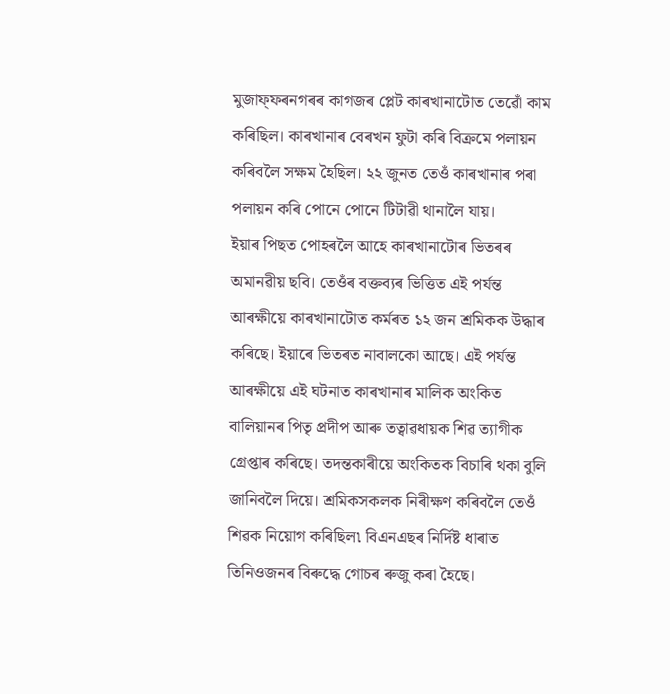মুজাফ্ফৰনগৰৰ কাগজৰ প্লেট কাৰখানাটোত তেৱোঁ কাম কৰিছিল। কাৰখানাৰ বেৰখন ফুটা কৰি বিক্ৰমে পলায়ন কৰিবলৈ সক্ষম হৈছিল। ২২ জুনত তেওঁ কাৰখানাৰ পৰা পলায়ন কৰি পোনে পোনে টিটাৱী থানালৈ যায়।
ইয়াৰ পিছত পোহৰলৈ আহে কাৰখানাটোৰ ভিতৰৰ অমানৱীয় ছবি। তেওঁৰ বক্তব্যৰ ভিত্তিত এই পৰ্যন্ত আৰক্ষীয়ে কাৰখানাটোত কৰ্মৰত ১২ জন শ্ৰমিকক উদ্ধাৰ কৰিছে। ইয়াৰে ভিতৰত নাবালকো আছে। এই পৰ্যন্ত আৰক্ষীয়ে এই ঘটনাত কাৰখানাৰ মালিক অংকিত বালিয়ানৰ পিতৃ প্ৰদীপ আৰু তত্বাৱধায়ক শিৱ ত্যাগীক গ্ৰেপ্তাৰ কৰিছে। তদন্তকাৰীয়ে অংকিতক বিচাৰি থকা বুলি জানিবলৈ দিয়ে। শ্রমিকসকলক নিৰীক্ষণ কৰিবলৈ তেওঁ শিৱক নিয়োগ কৰিছিল৷ বিএনএছৰ নিৰ্দিষ্ট ধাৰাত তিনিওজনৰ বিৰুদ্ধে গোচৰ ৰুজু কৰা হৈছে।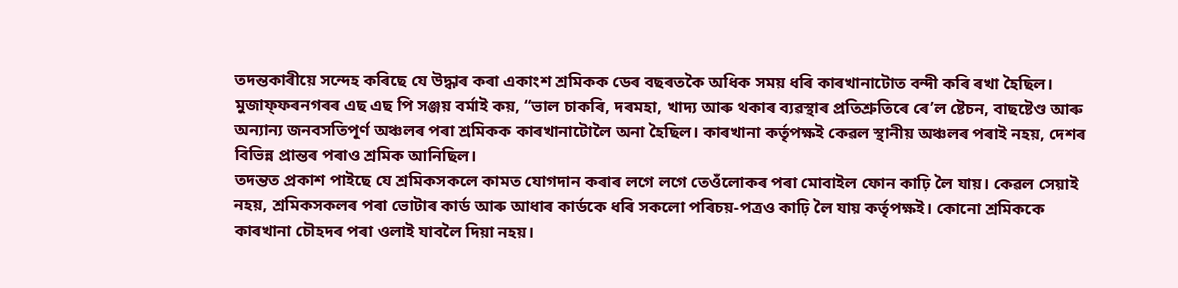তদন্তকাৰীয়ে সন্দেহ কৰিছে যে উদ্ধাৰ কৰা একাংশ শ্ৰমিকক ডেৰ বছৰতকৈ অধিক সময় ধৰি কাৰখানাটোত বন্দী কৰি ৰখা হৈছিল। মুজাফ্ফৰনগৰৰ এছ এছ পি সঞ্জয় বৰ্মাই কয়, “ভাল চাকৰি, দৰমহা, খাদ্য আৰু থকাৰ ব্যৱস্থাৰ প্ৰতিশ্ৰুতিৰে ৰে’ল ষ্টেচন, বাছষ্টেণ্ড আৰু অন্যান্য জনবসতিপূৰ্ণ অঞ্চলৰ পৰা শ্ৰমিকক কাৰখানাটোলৈ অনা হৈছিল। কাৰখানা কৰ্তৃপক্ষই কেৱল স্থানীয় অঞ্চলৰ পৰাই নহয়, দেশৰ বিভিন্ন প্ৰান্তৰ পৰাও শ্ৰমিক আনিছিল।
তদন্তত প্ৰকাশ পাইছে যে শ্ৰমিকসকলে কামত যোগদান কৰাৰ লগে লগে তেওঁলোকৰ পৰা মোবাইল ফোন কাঢ়ি লৈ যায়। কেৱল সেয়াই নহয়, শ্ৰমিকসকলৰ পৰা ভোটাৰ কাৰ্ড আৰু আধাৰ কাৰ্ডকে ধৰি সকলো পৰিচয়-পত্ৰও কাঢ়ি লৈ যায় কৰ্তৃপক্ষই। কোনো শ্ৰমিককে কাৰখানা চৌহদৰ পৰা ওলাই যাবলৈ দিয়া নহয়।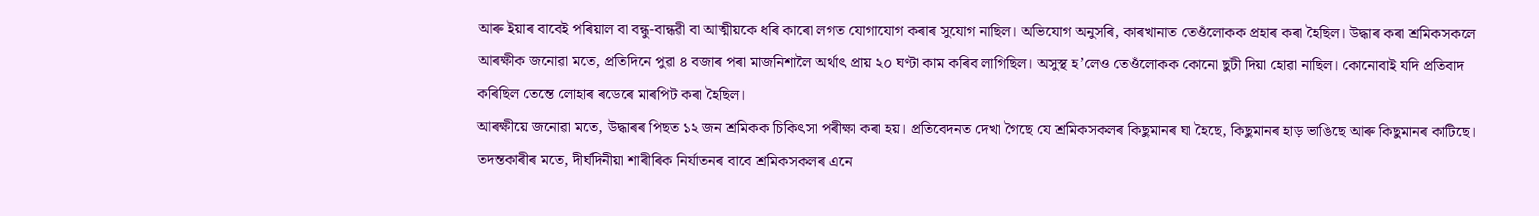আৰু ইয়াৰ বাবেই পৰিয়াল বা বন্ধু-বান্ধৱী বা আত্মীয়কে ধৰি কাৰো লগত যোগাযোগ কৰাৰ সুযোগ নাছিল। অভিযোগ অনুসৰি, কাৰখানাত তেওঁলোকক প্ৰহাৰ কৰা হৈছিল। উদ্ধাৰ কৰা শ্ৰমিকসকলে আৰক্ষীক জনোৱা মতে, প্ৰতিদিনে পুৱা ৪ বজাৰ পৰা মাজনিশালৈ অৰ্থাৎ প্ৰায় ২০ ঘণ্টা কাম কৰিব লাগিছিল। অসুস্থ হ’লেও তেওঁলোকক কোনো ছুটী দিয়া হোৱা নাছিল। কোনোবাই যদি প্ৰতিবাদ কৰিছিল তেন্তে লোহাৰ ৰডেৰে মাৰপিট কৰা হৈছিল।
আৰক্ষীয়ে জনোৱা মতে, উদ্ধাৰৰ পিছত ১২ জন শ্ৰমিকক চিকিৎসা পৰীক্ষা কৰা হয়। প্ৰতিবেদনত দেখা গৈছে যে শ্ৰমিকসকলৰ কিছুমানৰ ঘা হৈছে, কিছুমানৰ হাড় ভাঙিছে আৰু কিছুমানৰ কাটিছে। তদন্তকাৰীৰ মতে, দীৰ্ঘদিনীয়া শাৰীৰিক নিৰ্যাতনৰ বাবে শ্ৰমিকসকলৰ এনে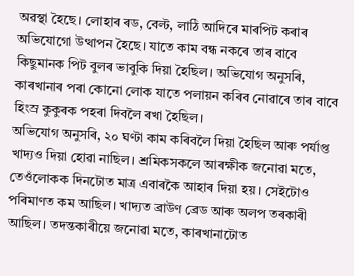অৱস্থা হৈছে। লোহাৰ ৰড, বেল্ট, লাঠি আদিৰে মাৰপিট কৰাৰ অভিযোগো উত্থাপন হৈছে। যাতে কাম বন্ধ নকৰে তাৰ বাবে কিছুমানক পিট বুলৰ ভাবুকি দিয়া হৈছিল। অভিযোগ অনুসৰি, কাৰখানাৰ পৰা কোনো লোক যাতে পলায়ন কৰিব নোৱাৰে তাৰ বাবে হিংস্ৰ কুকুৰক পহৰা দিবলৈ ৰখা হৈছিল।
অভিযোগ অনুসৰি, ২০ ঘণ্টা কাম কৰিবলৈ দিয়া হৈছিল আৰু পৰ্যাপ্ত খাদ্যও দিয়া হোৱা নাছিল। শ্ৰমিকসকলে আৰক্ষীক জনোৱা মতে, তেওঁলোকক দিনটোত মাত্ৰ এবাৰকৈ আহাৰ দিয়া হয়। সেইটোও পৰিমাণত কম আছিল। খাদ্যত ব্ৰাউণ ব্ৰেড আৰু অলপ তৰকাৰী আছিল। তদন্তকাৰীয়ে জনোৱা মতে, কাৰখানাটোত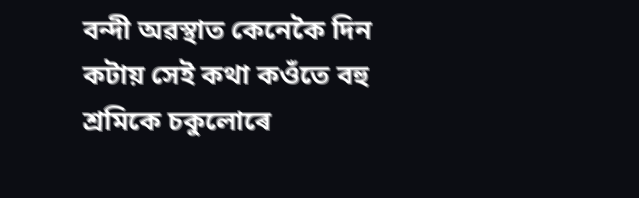বন্দী অৱস্থাত কেনেকৈ দিন কটায় সেই কথা কওঁতে বহু শ্ৰমিকে চকুলোৰে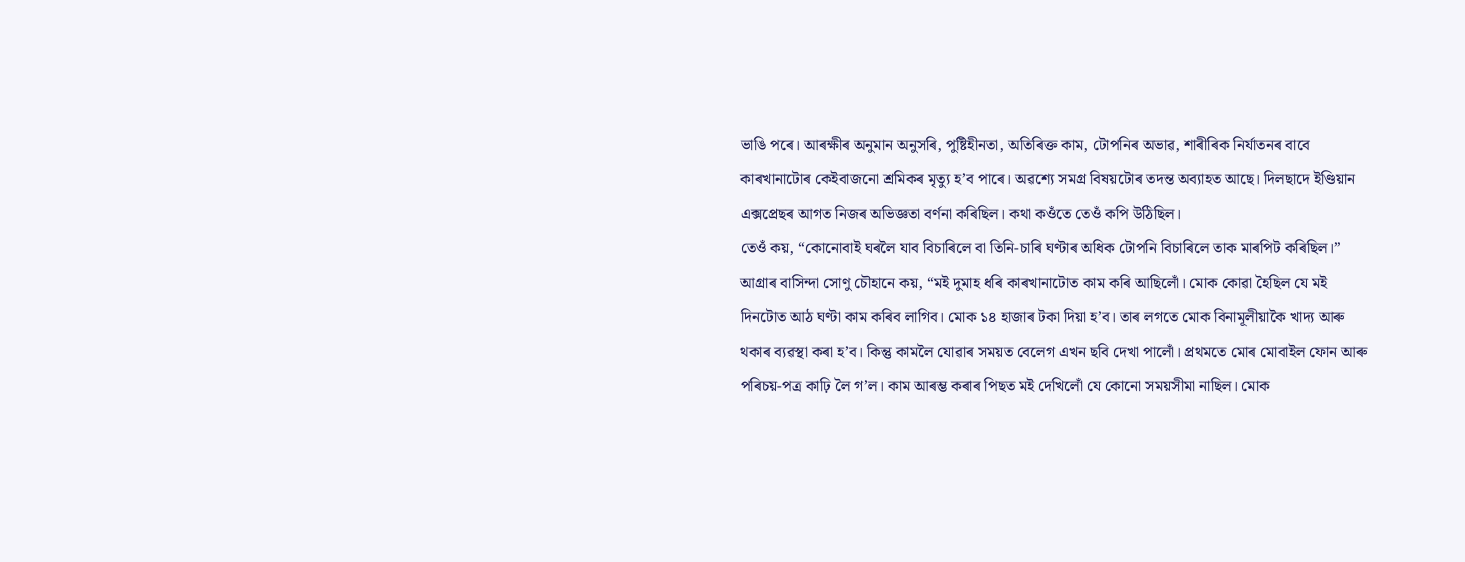ভাঙি পৰে। আৰক্ষীৰ অনুমান অনুসৰি, পুষ্টিহীনতা, অতিৰিক্ত কাম, টোপনিৰ অভাৱ, শাৰীৰিক নিৰ্যাতনৰ বাবে কাৰখানাটোৰ কেইবাজনো শ্ৰমিকৰ মৃত্যু হ’ব পাৰে। অৱশ্যে সমগ্ৰ বিষয়টোৰ তদন্ত অব্যাহত আছে। দিলছাদে ইণ্ডিয়ান এক্সপ্ৰেছৰ আগত নিজৰ অভিজ্ঞতা বৰ্ণনা কৰিছিল। কথা কওঁতে তেওঁ কপি উঠিছিল।
তেওঁ কয়, “কোনোবাই ঘৰলৈ যাব বিচাৰিলে বা তিনি-চাৰি ঘণ্টাৰ অধিক টোপনি বিচাৰিলে তাক মাৰপিট কৰিছিল।” আগ্ৰাৰ বাসিন্দা সোণু চৌহানে কয়, “মই দুমাহ ধৰি কাৰখানাটোত কাম কৰি আছিলোঁ। মোক কোৱা হৈছিল যে মই দিনটোত আঠ ঘণ্টা কাম কৰিব লাগিব। মোক ১৪ হাজাৰ টকা দিয়া হ’ব। তাৰ লগতে মোক বিনামূলীয়াকৈ খাদ্য আৰু থকাৰ ব্যৱস্থা কৰা হ’ব। কিন্তু কামলৈ যোৱাৰ সময়ত বেলেগ এখন ছবি দেখা পালোঁ। প্ৰথমতে মোৰ মোবাইল ফোন আৰু পৰিচয়-পত্ৰ কাঢ়ি লৈ গ’ল। কাম আৰম্ভ কৰাৰ পিছত মই দেখিলোঁ যে কোনো সময়সীমা নাছিল। মোক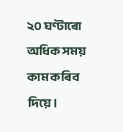২০ ঘণ্টাৰো অধিক সময় কাম কৰিব দিয়ে।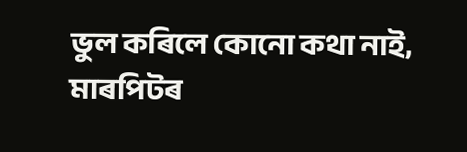ভুল কৰিলে কোনো কথা নাই, মাৰপিটৰ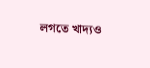লগতে খাদ্যও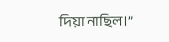দিয়া নাছিল।”